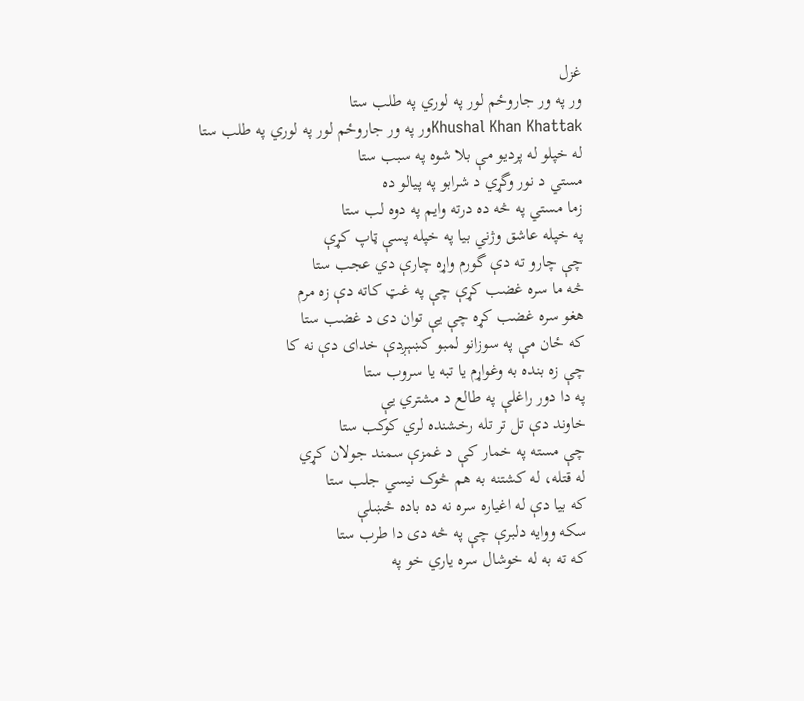غزل
ور په ور جاروځم لور په لوري په طلب ستا
Khushal Khan Khattakور په ور جاروځم لور په لوري په طلب ستا
له خپلو له پرديو مې بلا شوه په سبب ستا
مستي د نور وگړي د شرابو په پيالو ده
زما مستي په څه ده درته وايم په دوه لب ستا
په خپله عاشق وژني بيا په خپله پسې ټاپ کړې
چې چارو ته دې گورم واړه چارې دي عجب ستا
څه ما سره غضب کړې چې په غټ کاته دې زه مرم
هغو سره غضب کړه چې يې توان دی د غضب ستا
که ځان مې په سوزانو لمبو کښېږدې خدای دې نه کا
چې زه بنده به وغواړم يا تبه يا سروب ستا
په دا دور راغلې په طالع د مشتري يې
خاوند دې تل تر تله رخشنده لري کوکب ستا
چې مسته په خمار کې د غمزې سمند جولان کړي
له قتله، له کشتنه به هم څوک نيسي جلب ستا
که بيا دې له اغياره سره نه ده باده څښلې
سکه ووايه دلبرې چې په څه دی دا طرب ستا
که ته به له خوشال سره ياري خو په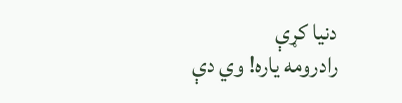دنيا کړې
رادرومه ياره! وي دې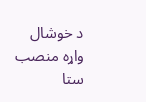د خوشال واړه منصب ستا